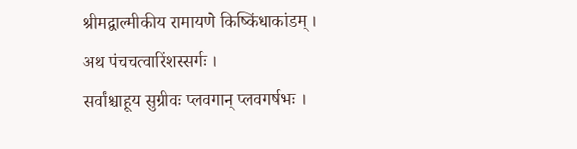श्रीमद्वाल्मीकीय रामायणे किष्किंधाकांडम् ।
अथ पंचचत्वारिंशस्सर्गः ।
सर्वांश्चाहूय सुग्रीवः प्लवगान् प्लवगर्षभः ।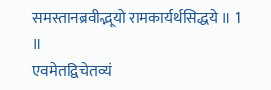समस्तानब्रवीद्भूयो रामकार्यर्थसिद्धये ॥ 1 ॥
एवमेतद्विचेतव्यं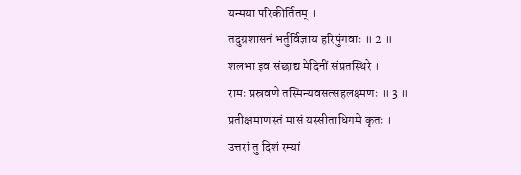यन्मया परिकीर्तितम् ।
तदुग्रशासनं भर्तुर्विज्ञाय हरिपुंगवाः ॥ 2 ॥
शलभा इव संछाद्य मेदिनीं संप्रतस्थिरे ।
रामः प्रस्रवणे तस्मिन्यवसत्सहलक्ष्मणः ॥ 3 ॥
प्रतीक्षमाणस्तं मासं यस्सीताधिगमे कृतः ।
उत्तरां तु दिशं रम्यां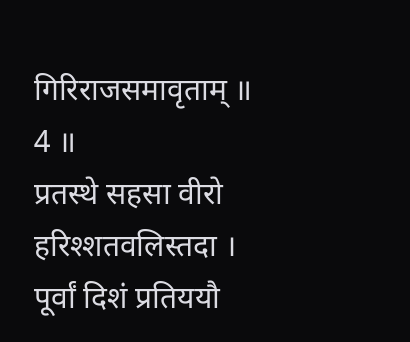गिरिराजसमावृताम् ॥ 4 ॥
प्रतस्थे सहसा वीरो हरिश्शतवलिस्तदा ।
पूर्वां दिशं प्रतिययौ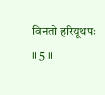विनतो हरियूथपः ॥ 5 ॥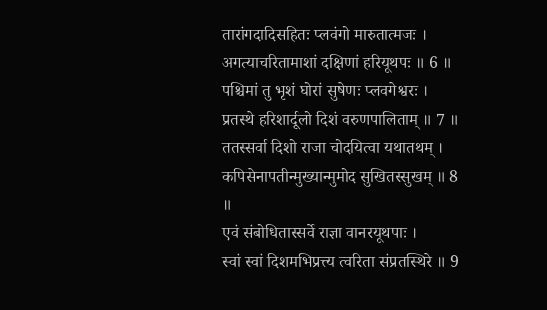तारांगदादिसहितः प्लवंगो मारुतात्मजः ।
अगत्याचरितामाशां दक्षिणां हरियूथपः ॥ 6 ॥
पश्चिमां तु भृशं घोरां सुषेणः प्लवगेश्वरः ।
प्रतस्थे हरिशार्दूलो दिशं वरुणपालिताम् ॥ 7 ॥
ततस्सर्वा दिशो राजा चोदयित्वा यथातथम् ।
कपिसेनापतीन्मुख्यान्मुमोद सुखितस्सुखम् ॥ 8 ॥
एवं संबोधितास्सर्वे राज्ञा वानरयूथपाः ।
स्वां स्वां दिशमभिप्रत्त्य त्वरिता संप्रतस्थिरे ॥ 9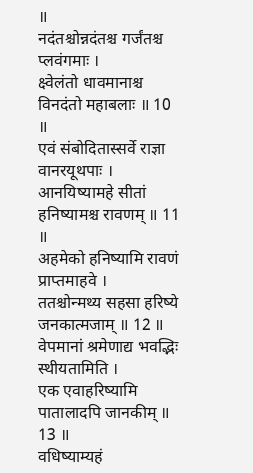॥
नदंतश्चोन्नदंतश्च गर्जंतश्च प्लवंगमाः ।
क्ष्वेलंतो धावमानाश्च विनदंतो महाबलाः ॥ 10 ॥
एवं संबोदितास्सर्वे राज्ञा वानरयूथपाः ।
आनयिष्यामहे सीतां हनिष्यामश्च रावणम् ॥ 11 ॥
अहमेको हनिष्यामि रावणं प्राप्तमाहवे ।
ततश्चोन्मथ्य सहसा हरिष्ये जनकात्मजाम् ॥ 12 ॥
वेपमानां श्रमेणाद्य भवद्भिः स्थीयतामिति ।
एक एवाहरिष्यामि पातालादपि जानकीम् ॥ 13 ॥
वधिष्याम्यहं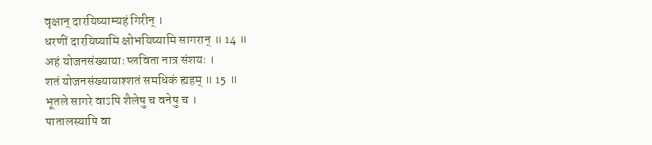वृक्षान् दारयिष्याम्यहं गिरीन् ।
धरणीं दारयिष्यामि क्षोभयिष्यामि सागरान् ॥ 14 ॥
अहं योजनसंख्यायाः प्लविता नात्र संशयः ।
शतं योजनसंख्यायाश्शतं समधिकं ह्यहम् ॥ 15 ॥
भूतले सागरे वाऽपि शैलेषु च वनेषु च ।
पातालस्यापि वा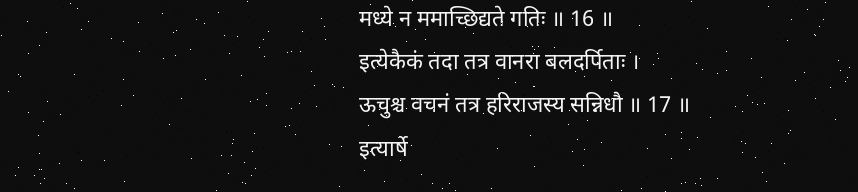मध्ये न ममाच्छिद्यते गतिः ॥ 16 ॥
इत्येकैकं तदा तत्र वानरा बलदर्पिताः ।
ऊचुश्च वचनं तत्र हरिराजस्य सन्निधौ ॥ 17 ॥
इत्यार्षे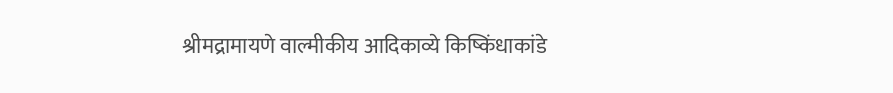श्रीमद्रामायणे वाल्मीकीय आदिकाव्ये किष्किंधाकांडे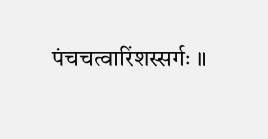पंचचत्वारिंशस्सर्गः ॥